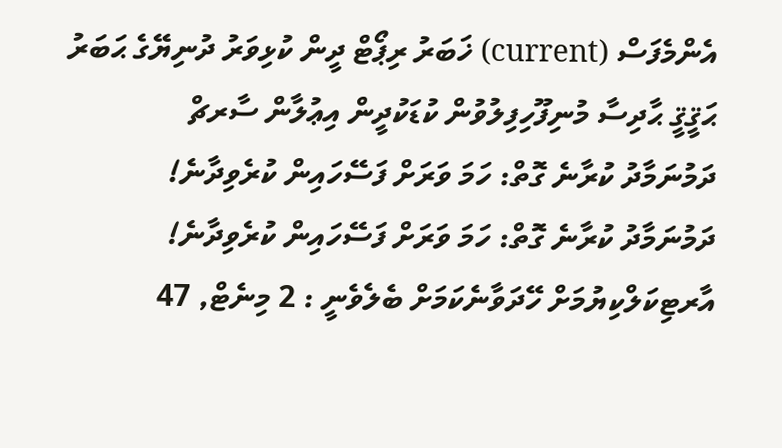އެންމެފަސް (current) ޚަބަރު ރިޕޯޓް ދީން ކުޅިވަރު ދުނިޔޭގެ ޙަބަރު ޙަޤީޤީ ޙާދިސާ މުނިފޫހިފިލުވުން ކުޑަކުދީން އިޢުލާން ސާރޗް
ދަމުނަމާދު ކުރާނެ ގޮތް: ހަމަ ވަރަށް ފަސޭހައިން ކުރެވިދާނެ!
ދަމުނަމާދު ކުރާނެ ގޮތް: ހަމަ ވަރަށް ފަސޭހައިން ކުރެވިދާނެ!
އާރޓިކަލްކިޔުމަށް ހޭދަވާނެކަމަށް ބެލެވެނީ : 2 މިނެޓް, 47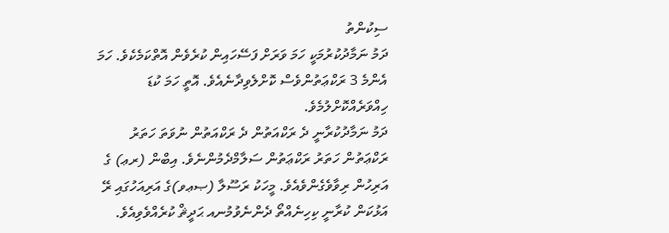ސިކުންތު
ދަމު ނަމާދުކުރުމަކީ ހަމަ ވަރަށް ފަސޭހައިން ކުރެވެން އޮތްކަމެކެވެ. ހަމަ އެންމެ 3 ރަކްޢަތުންވެސް ކޮށްލެވިދާނެއެވެ. އޮތީ ހަމަ ކުޑަ ހިއްވަރެއްކޮށްލުމެވެ.
ދަމު ނަމާދުކުރާނީ ދެ ރަކްއަތުން ދެ ރަކްއަތުން ނުވަތަ ހަތަރު ރަކްޢަތުން ހަތަރު ރަކްޢަތުން ސަލާމްދެމުންނެވެ. އިބްން (ރޢ) ގެ އަރިހުން ރިވާވެގެންވެއެވެ. މީހަކު ރަސޫލާ (ޞޢވ)ގެ އަރިއަހުގައި ރޭ އަޅުކަން ކުރާނީ ކިހިނެއްތޯ ދެންނެވުމުނއ ޙަދީޘް ކުރެއްވެވިއެވެ.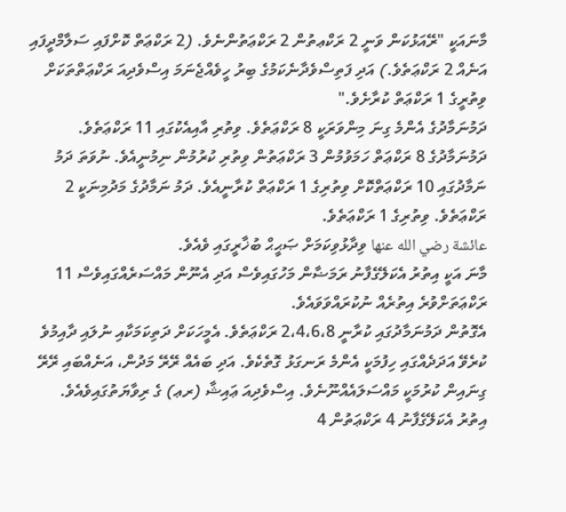މާނައަކީ "ރޭއަޅުކަން ވަނީ 2 ރަކްޢތުން 2 ރަކްޢަތުންނެވެ. (2 ރަކްޢަތް ކޮށްފައި ސަލާމްދީފައި އަނެއް 2 ރަކްޢަތެވެ.) އަދި ފަތިސްވެދާނެކަމުގެ ބިރު ހީވެއްޖެނަމަ އިސްވެދިއަ ރަކްޢަތްތަކަށް ވިތުރީގެ 1 ރަކްޢަތް ކުރާށެވެ."
ދަމުނަމާދުގެ އެންމެ ގިނަ މިންވަރަކީ 8 ރަކްޢަތެވެ. ވިތުރި އާއިއެކުގައި 11 ރަކްޢަތެވެ. ދަމުނަމާދުގެ 8 ރަކްޢަތް ހަމަވުމުން 3 ރަކްޢަތުން ވިތުރި ކުރުމުން ނިމުނީއެވެ. ނުވަތަ ދަމު ނަމާދުގައި 10 ރަކްޢަތްކޮށް ވިތުރިގެ 1 ރަކްޢަތް ކުރާނީއެވެ. ދަމު ނަމާދުގެ މަދުމިނަކީ 2 ރަކްޢަތެވެ. ވިތުރިގެ 1 ރަކްޢަތެވެ.
عائشة رضي الله عنها ވިދާޅުވިކަމަށް ޞަޙީޙް ބުޚާރީގައި ވެއެވެ.
މާނަ އަކީ އިތުރު އެކަލޭގެފާނު ރަމަޟާން މަހުގައިވެސް އަދި އެނޫން މައްސަރެއްގައިވެސް 11 ރަކްޢަތަށްވުރެ އިތުރެއް ނުކުރައްވަވައެވެ.
އެގޮތުން ދަމުނަމާދުގައި ކުރާނީ 2،4،6،8 ރަކްޢަތެވެ. އެމީހަކަށް ދަތިކަމަކާއި ނުލައި ދާއިމުވެ ކުރެވޭ އަދަދެއްގައި ހިފުމަކީ އެންމެ ރަނގަޅު ގޮތެކެވެ. އަދި ބައެއް ރޭރޭ މަދުން، އަނެއްބައި ރޭރޭ ގިނައިން ކުރުމަކީ މައްސަލައެއްނޫނެވެ. އިސްވެދިއަ ޢައިޝާ (ރޢ) ގެ ރިވާޔަތުގައިވެއެވެ. އިތުރު އެކަލޭގެފާނު 4 ރަކްޢަތުން 4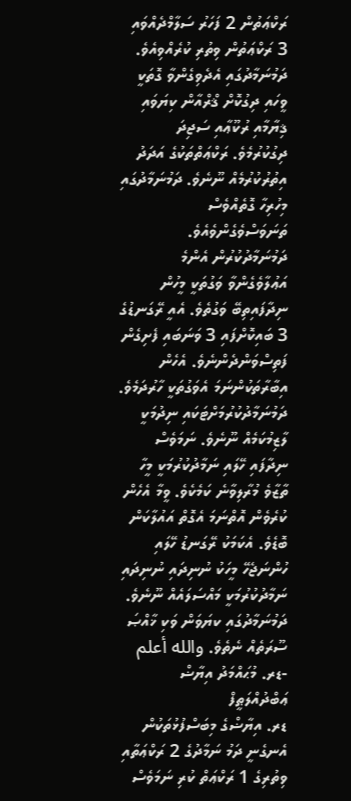ރަކްޢަތުން 2 ފަހަރު ސަލާމްދެއްވައި 3 ރަކްޢަތުން ވިތުރި ކުރެއްވިއެވެ.
ދަމުނަމާދުގައި އެދެވިގެންވާ ގޮތަކީ ވީހައި ދިގުކޮށް ޤްރްއާން ކިޔަވައި ޤިޔާމާއި ރުކޫޢާއި ސަޖިދަ ދިގުކުރުމެވެ. ރަކްޢަތްތަކުގެ އަދަދު އިތުރުކުރުމެއް ނޫނެވެ. ދަމުނަމާދުގައި މިހުރިހާ ގޮތެއްވެސް ތަނަވަސްވެގެންވެއެވެ.
ދަމުނަމާދުކުރުން އެންމެ އަޢުލާވެގެންވާ ވަގުތަކީ މީހުން ނިދާފައިތިބޭ ވަގުތެވެ. އެއީ ރޭގަނޑުގެ 3 ބައިކޮށްފައި 3 ވަނަބައި ފެށިގެން ފަތިސްވަންދެންނެވެ. އެހެން އިބާރާތަކުންނަމަ އެވަގުތަކީ ހާރުދަމެވެ. ދަމުނަމާދުކުރުމަށްޓަކައި ނިދުމަކީ ލާޒިމުކަމެއް ނޫނެވެ. ނަމަވެސް ނިދާފައި ހޭލައި ނަމާދުކުރުމަކީ މީހާ ތާޒާވެ މުރާލިވާނެ ކަމެކެވެ. ވީމާ އެހެން ކުރެވެން އޮތްނަމަ އެގޮތް އައުލާކަން ބޮޑެވެ. އެކަމަކު ރޭގަނޑު ހޭލައި ހުންނަޖެހޭ މީހަކު ނުނިދައި ނުނިދައި ނަމާދުކުރުމަކީ މައްސަލައެއް ނޫނެވެ.
ދަމުނަމާދުގައި ކޔަވަން ވަކި ޚާއްޞަ ސޫރަތެއް ނެތެވެ. والله أعلم
-ޑރ. މުޙައްމަދު އިޔާޟް ޢަބްދުއްލަޠީފް
ޑރ. އިޔާޟްގެ މިބަސްފުޅުތަކުން އެނގެނީ ދަމު ނަމާދުގެ 2 ރަކްޢަތާއި ވިތުރިގެ 1 ރަކްޢަތް ކުރި ނަމަވެސް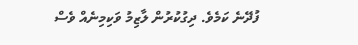ފުދޭނެ ކަމެވެ. ދިގުކުރުން ލާޒިމު ވަކިމިނެއް ވެސް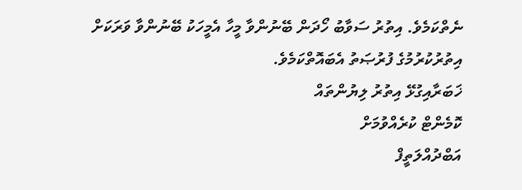ނެތްކަމެވެ. އިތުރު ސަވާބު ހޯދަން ބޭނުންވާ މީހާ އެމީހަކު ބޭނުންވާ ވަރަކަށް އިތުރުކުރުމުގެ ފުރުޞަތު އެބައޮތްކަމެވެ.
ޚަބަރާއިގުޅޭ އިތުރު ލިޔުންތައް
ކޮމެންޓް ކުރެއްވުމަށް
އަބްދުއްލަތީފް